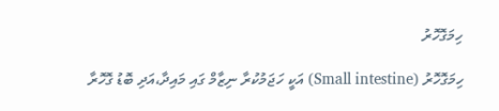ހިމަގޮހޮރު

ހިމަގޮހޮރު (Small intestine) އަކީ ހަޖަމުކުރާ ނިޒާމް ގައި މައިދާ،އަދި ބޮޑު ގޮހޮރާ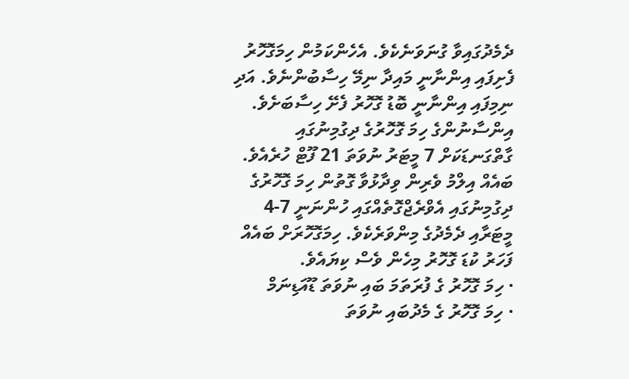ދެމެދުގައިވާ ގުނަވަނެކެވެ. އެހެންކަމުން ހިމަގޮހޮރު ފެށިފައި އިންނާނީ މައިދާ ނިމޭ ހިސާބުންނެވެ. އަދި ނިމިފައި އިންނާނީ ބޮޑު ގޮހޮރު ފެށޭ ހިސާބަށެވެ. އިންސާނުންގެ ހިމަ ގޮހޮރުގެ ދިގުމިނުގައި ގާތްގަނޑަކަށް 7 މީޓަރު ނުވަތަ 21 ފޫޓް ހުރެއެވެ. ބައެއް އިލްމު ވެރިން ވިދާޅުވާ ގޮތުން ހިމަ ގޮހޮރުގެ ދިގުމިނުގައި އެވްރެޖްގޮތެއްގައި ހުންނަނީ 7-4 މީޓަރާއި ދެމެދުގެ މިންވަރެކެވެ. ހިމަގޮހޮރަށް ބައެއް ފަހަރު ކުޑަ ގޮހޮރު މިހެން ވެސް ކިޔައެވެ.
· ހިމަ ގޮހޮރު ގެ ފުރަތަމަ ބައި ނުވަތަ ޑޫއަޑިނަމް
· ހިމަ ގޮހޮރު ގެ މެދުބައި ނުވަތަ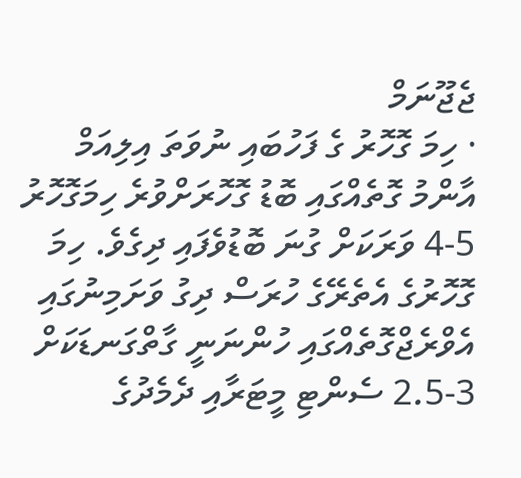ޖެޖޫނަމް
· ހިމަ ގޮހޮރު ގެ ފަހުބައި ނުވަތަ އިލިއަމް
އާންމު ގޮތެއްގައި ބޮޑު ގޮހޮރަށްވުރެ ހިމަގޮހޮރު 5-4 ވަރަކަށް ގުނަ ބޮޑުވެފައި ދިގެވެ. ހިމަ ގޮހޮރުގެ އެތެރޭގެ ހުރަސް ދިގު ވަށަމިނުގައި އެވްރެޖްގޮތެއްގައި ހުންނަނީ ގާތްގަނޑަކަށް 3-2.5 ސެންޓި މީޓަރާއި ދެމެދުގެ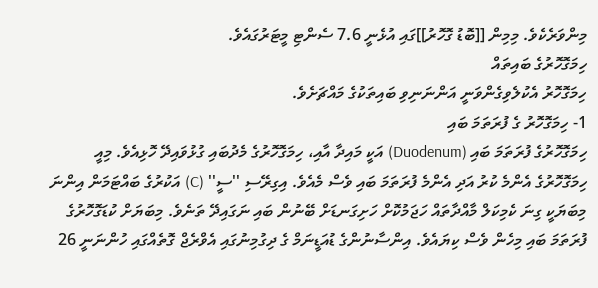މިންވަރެކެވެ. މިމިން [[ބޮޑު ގޮހޮރު]]ގައި އުޅެނީ 7.6 ސެންޓި މީޓަރުގައެވެ.
ހިމަގޮހޮރުގެ ބައިތައް
ހިމަގޮހޮރު އެކުލެވިގެންވަނީ އަންނަނިވި ބައިތަކުގެ މައްޗަށެވެ.
1- ހިމަގޮހޮރު ގެ ފުރަތަމަ ބައި
ހިމަގޮހޮރުގެ ފުރަތަމަ ބައި (Duodenum) އަކީ މައިދާ އާއި، ހިމަގޮހޮރުގެ މެދުބައި ގުޅުވައިދޭ ހޮޅިއެވެ. މިއީ ހިމަގޮހޮރުގެ އެންމެ ކުރު އަދި އެންމެ ފުރަތަމަ ބައި ވެސް މެއެވެ. އިގިރޭސި ''ސީ'' (C) އަކުރުގެ ބައްޓަމަން އިންނަ މިބަޔަކީ ގިނަ ކެމިކަލް މާއްދާތައް ހަޖަމުކޮށް ހަށިގަނޑަށް ބޭނުން ބައި ނަގައިދޭ ތަނެވެ. މިބަޔަށް ކުޑަގޮހޮރުގެ ފުރަތަމަ ބައި މިހެން ވެސް ކިޔައެވެ. އިންސާނުންގެ ޑުއަޑީނަމް ގެ ދިގުމިނުގައި އެވްރެޖް ގޮތެއްގައި ހުންނަނީ 26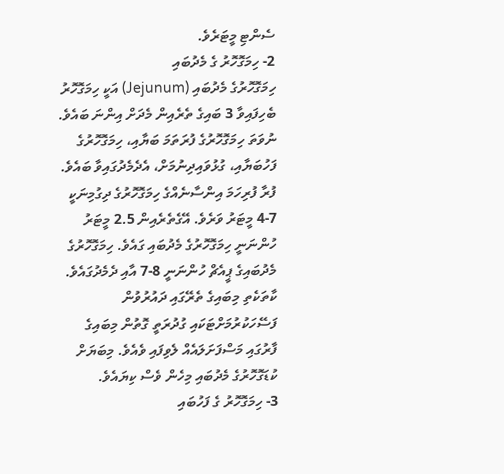ސެންޓި މީޓަރެވެ.
2- ހިމަގޮހޮރު ގެ މެދުބައި
ހިމަގޮހޮރުގެ މެދުބައި (Jejunum) އަކީ ހިމަގޮހޮރު ބެހިފައިވާ 3 ބައިގެ ތެރެއިން މެދަށް އިންނަ ބައެވެ. ނުވަތަ ހިމަގޮހޮރުގެ ފުރަތަމަ ބަޔާއި، ހިމަގޮހޮރުގެ ފަހުބަޔާއި، ގުޅުވައިދިނުމަށް، އެދެމެދުގައިވާ ބައެވެ. ފުރާ ފުރިހަމަ އިންސާނެއްގެ ހިމަގޮހޮރުގެ ދިގުމިނަކީ 7-4 މީޓަރު ވަރެވެ. އޭގެތެރެއިން 2.5 މީޓަރު ހުންނަނީ ހިމަގޮހޮރުގެ މެދުބައި ގައެވެ. ހިމަގޮހޮރުގެ މެދުބައިގެ ޕީއެޗް ހުންނަނީ 8-7 އާއި ދެމެދުގައެވެ. ކާތަކެތި މިބައިގެ ތެރޭގައި ދައުރުވުން ފަސޭހަކުރުމަށްޓަކައި ގުދުރަތީ ގޮތުން މިބައިގެ ފާރުގައި މަސްފަށަލައެއް ލެވިފައި ވެއެވެ. މިބަޔަށް ކުޑަގޮހޮރުގެ މެދުބައި މިހެން ވެސް ކިޔައެވެ.
3- ހިމަގޮހޮރު ގެ ފަހުބައި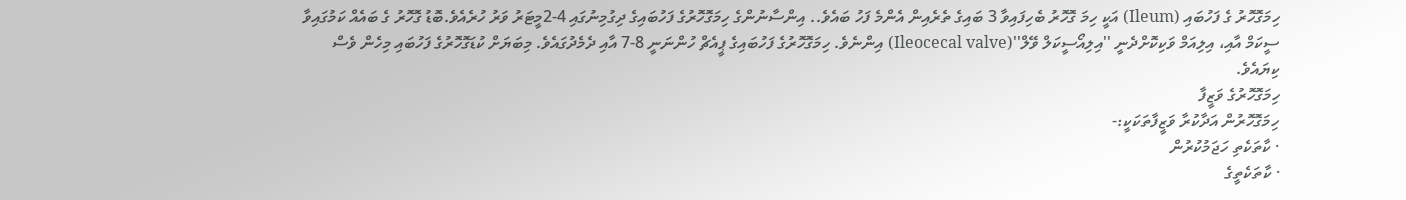ހިމަގޮހޮރު ގެ ފަހުބައި (Ileum) އަކީ ހިމަ ގޮހޮރު ބެހިފައިވާ 3 ބައިގެ ތެރެއިން އެންމެ ފަހު ބައެވެ.. އިންސާނުންގެ ހިމަގޮހޮރުގެ ފަހުބައިގެ ދިގުމިނުގައި 4-2މީޓަރު ވަރު ހުރެއެވެ.ބޮޑު ގޮހޮރު ގެ ބައެއް ކަމުގައިވާ ސީކަމް އާއި، އިލިއަމް ވަކިކޮށްދެނީ ''އިލިއޯސީކަލް ވޭލް''(Ileocecal valve) އިންނެވެ. ހިމަގޮހޮރުގެ ފަހުބައިގެ ޕީއެޗް ހުންނަނީ 8-7 އާއި ދެމެދުގައެވެ. މިބަޔަށް ކުޑަގޮހޮރުގެ ފަހުބައި މިހެން ވެސް ކިޔައެވެ.
ހިމަގޮހޮރުގެ ވަޒީފާ
ހިމަގޮހޮރުން އަދާކުރާ ވަޒީފާތަކަކީ:-
· ކާތަކެތި ހަޖަމުކުރުން
· ކާތަކެތީގެ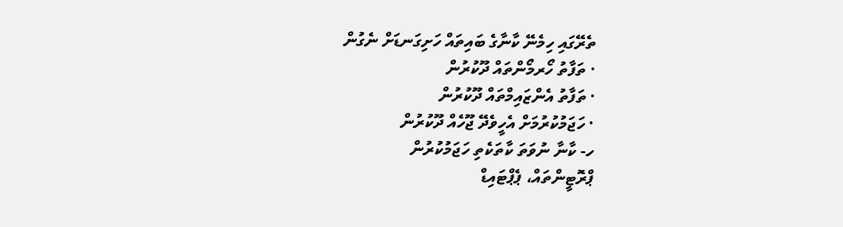ތެރޭގައި ހިމެނޭ ކާނާގެ ބައިތައް ހަށިގަނޑަށް ނެގުން
· ތަފާތު ހޯރމޯންތައް ދޫކުރުން
· ތަފާތު އެންޒައިމްތައް ދޫކުރުން
· ހަޖަމުކުރުމަށް އެހީވެދޭ ޖޫހެއް ދޫކުރުން
ހ- ކާނާ ނުވަތަ ކާތަކެތި ހަޖަމުކުރުން
ޕްރޮޓީންތައް، ޕެޕްޓައިޑް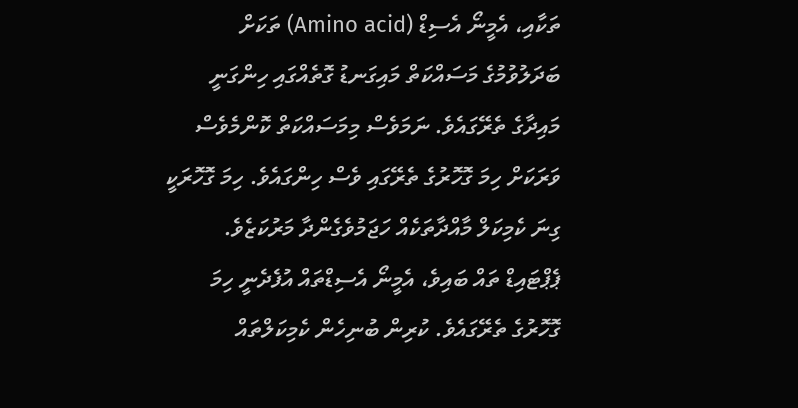ތަކާއި، އެމީނޯ އެސިޑް (Amino acid) ތަކަށް ބަދަލުވުމުގެ މަސައްކަތް މައިގަނޑު ގޮތެއްގައި ހިންގަނީ މައިދާގެ ތެރޭގައެވެ. ނަމަވެސް މިމަސައްކަތް ކޮންމެވެސް ވަރަކަށް ހިމަ ގޮހޮރުގެ ތެރޭގައި ވެސް ހިންގައެވެ. ހިމަ ގޮހޮރަކީ ގިނަ ކެމިކަލް މާއްދާތަކެއް ހަޖަމުވެގެންދާ މަރުކަޒެވެ.
ޕެޕްޓައިޑް ތައް ބައިވެ، އެމީނޯ އެސިޑްތައް އުފެދެނީ ހިމަ ގޮހޮރުގެ ތެރޭގައެވެ. ކުރިން ބުނިހެން ކެމިކަލްތައް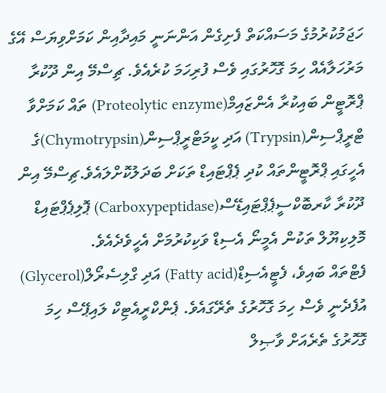ހަޖަމުކުރުމުގެ މަސައްކަތް ފެށިގެން އަންނަނީ މައިދާއިން ކަމަށްވިޔަސް އޭގެ މަރުހަލާއެއް ހިމަ ގޮހޮރުގައި ވެސް ފުރިހަމަ ކުރެއެވެ. ޗިސްމޭ އިން ދޫކުރާ ޕްރޮޓީން ބައިކުރާ އެންޒައިމް(Proteolytic enzyme) ތައް ކަމަށްވާ ޓްރީޕްސިން(Trypsin) އަދި ކީމަޓްރީޕްސިން(Chymotrypsin)ގެ އެހީގައި ޕްރޮޓީންތައް ކުދި ޕެޕްޓައިޑް ތަކަށް ބަދަލުކޮށްލައެވެ.ޗިސްމޭ އިން ދޫކުރާ ކާރބޮކްސީޕެޕްޓައިޑޭސް(Carboxypeptidase) ޕޮލިޕެޕްޓައިޑް މޮލިކިޔޫލް ތަކުން އެމީނޯ އެސިޑް ވަކިކުރުމަށް އެހީވެދެއެވެ.
ފެޓްތައް ބައިވެ، ފެޓީއެސިޑް(Fatty acid) އަދި ގްލިސެރޯލް(Glycerol) އުފެދެނީ ވެސް ހިމަ ގޮހޮރުގެ ތެރޭގައެވެ. ޕެންކްރީއެޓިކް ލައިޕޭސް ހިމަ ގޮހޮރުގެ ތެރެއަށް ވާޞިލް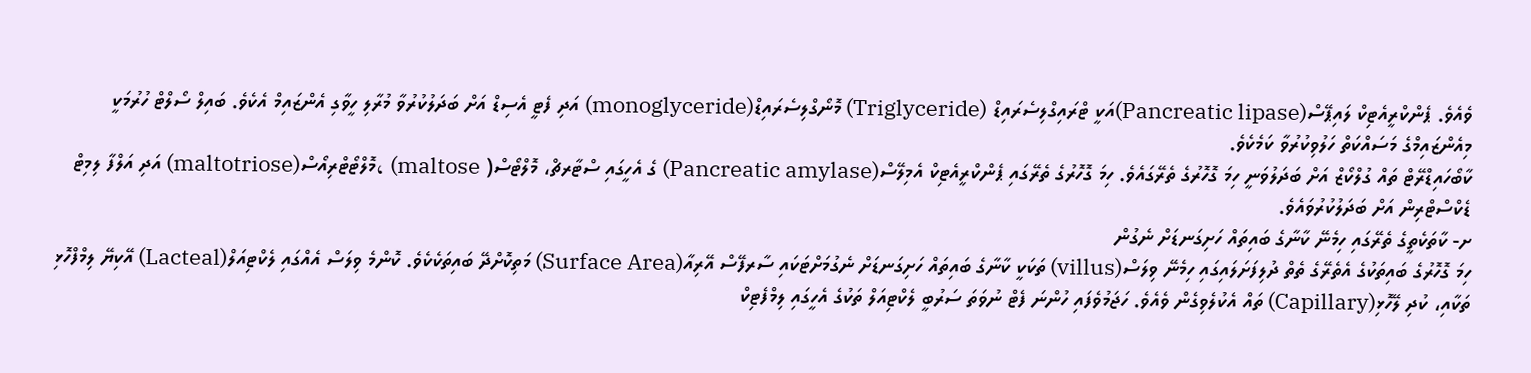ވެއެވެ. ޕެންކްރީއެޓިކް ލައިޕޭސް(Pancreatic lipase)އަކީ ޓްރައިގްލިސެރައިޑް (Triglyceride) މޮނޯގްލިސެރައިޑް(monoglyceride) އަދި ފެޓީ އެސިޑް އަށް ބަދަލުކުރުވާ މުރާލި ހީވާގި އެންޒައިމް އެކެވެ. ބައިލް ސޯލްޓް ހުރުމަކީ މިއެންޒައިމްގެ މަސައްކަތް ހަލުވިކުރުވާ ކަމެކެވެ.
ކާބޯހައިޑްރޭޓް ތައް ގުލްކޯޒް އަށް ބަދަލުވަނީ ހިމަ ގޮހޮރުގެ ތެރޭގައެވެ. ހިމަ ގޮހޮރުގެ ތެރޭގައި ޕެންކްރީއެޓިކް އެމިލޭސް(Pancreatic amylase) ގެ އެހީގައި ސްޓާރޗް، މޮލްޓޯސް( maltose) ،މޮލްޓޯޓްރިއޯސް(maltotriose) އަދި އަލްފާ ލިމިޓް ޑެކްސްޓްރިން އަށް ބަދަލުކުރުވައެވެ.
ށ- ކާތަކެތީގެ ތެރޭގައި ހިމެނޭ ކާނާގެ ބައިތައް ހަށިގަނޑަށް ނެގުން
ހިމަ ގޮހޮރުގެ ބައިތަކުގެ އެތެރޭގެ ތެތް ދުލިފަށަލައިގައި ހިމެނޭ ވިލަސް(villus) ތަކަކީ ކާނާގެ ބައިތައް ހަށިގަނޑަށް ނެގުމަށްޓަކައި ސާރފޭސް އޭރިއާ(Surface Area) މަތިކޮށްދޭ ބައިތަކެކެވެ. ކޮންމެ ވިލަސް އެއްގައި ލެކްޓިއަލް(Lacteal) އޭކިޔޭ ލިމްފްހޮޅި ތަކާއި، ކުދި ލޭހޮޅި(Capillary) ތައް އެކުލެވިގެން ވެއެވެ. ހަޖަމުވެފައި ހުންނަ ފެޓް ނުވަތަ ސަރުބީ ލެކްޓިއަލް ތަކުގެ އެހީގައި ލިމްފެޓިކް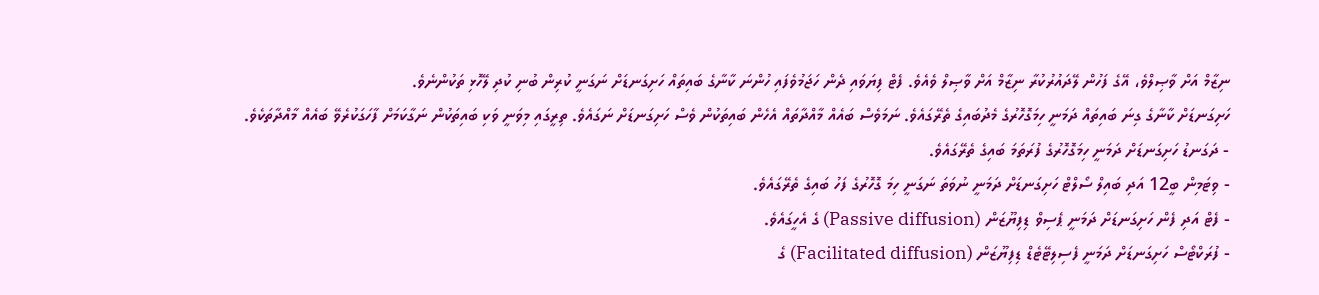ނިޒާމް އަށް ވާޞިލްވެ، އޭގެ ފަހުން ލޭދައުރުކުރާ ނިޒާމް އަށް ވާޞިލް ވެއެވެ. ފެޓް ފިޔަވައި ދެން ހަޖަމުވެފައި ހުންނަ ކާނާގެ ބައިތައް ހަށިގަނޑަށް ނަގަނީ ކުރިން ބުނި ކުދި ލޭހޮޅި ތަކުންނެވެ.
ހަށިގަނޑަށް ކާނާގެ ގިނަ ބައިތައް ދަމަނީ ހިމަގޮހޮރުގެ މެދުބައިގެ ތެރޭގައެވެ. ނަމަވެސް ބައެއް މާއްދާތައް އެހެން ބައިތަކުން ވެސް ހަށިގަނޑަށް ނަގައެވެ. ތިރީގައި މިވަނީ ވަކި ބައިތަކުން ނަގާކަމަށް ފާހަގަކުރެވޭ ބައެއް މާއްދާތަކެވެ.
- ދަގަނޑު ހަށިގަނޑަށް ދަމަނީ ހިމަގޮހޮރުގެ ފުރަތަމަ ބައިގެ ތެރޭގައެވެ.
- ވިޓަމިން ބީ12 އަދި ބައިލް ސޯލްޓް ހަށިގަނޑަށް ދަމަނީ ނުވަތަ ނަގަނީ ހިމަ ގޮހޮރުގެ ފަހު ބައިގެ ތެރޭގައެވެ.
- ފެޓް އަދި ފެން ހަށިގަނޑަށް ދަމަނީ ޕެސިވް ޑިފިޔޫޒަން (Passive diffusion) ގެ އެހީގައެވެ.
- ފުރަކްޓޯސް ހަށިގަނޑަށް ދަމަނީ ފެސިލިޓޭޓެޑް ޑިފިޔޫޒަން (Facilitated diffusion) ގެ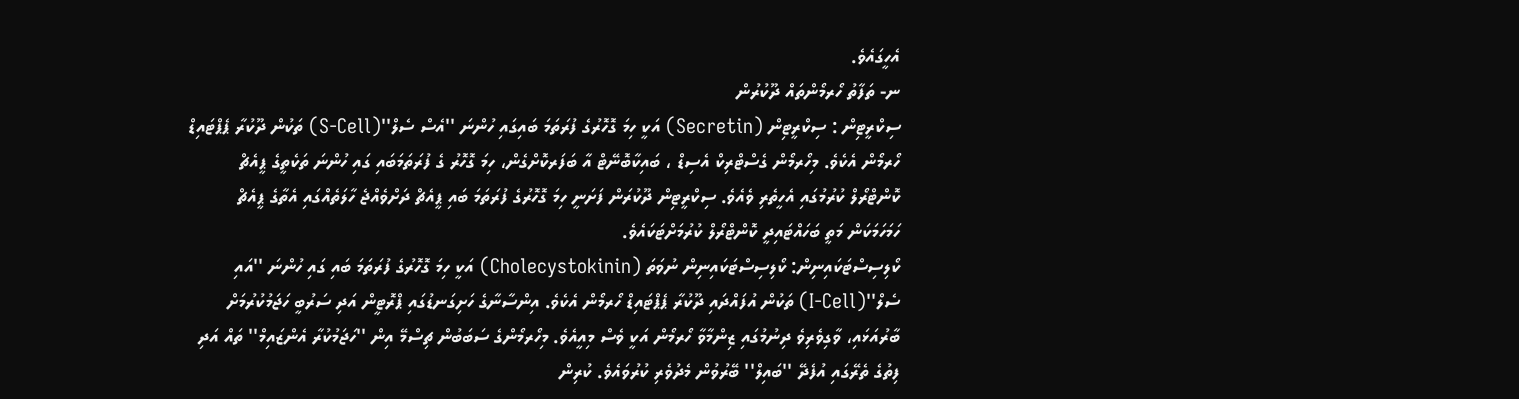އެހީގައެވެ.
ނ- ތަފާތު ހޯރމޯންތައް ދޫކުރުން
ސިކްރީޓިން : ސިކްރީޓިން (Secretin) އަކީ ހިމަ ގޮހޮރުގެ ފުރަތަމަ ބައިގައި ހުންނަ ''އެސް ސެލް''(S-Cell) ތަކުން ދޫކުރާ ޕެޕްޓައިޑް ހޯރމޯން އެކެވެ. މިހޯރމޯން ގެސްޓްރިކް އެސިޑް ، ބައިކާބޮނޭޓް އާ ބަފަރކޮށްގެން، ހިމަ ގޮހޮރު ގެ ފުރަތަމަބައި ގައި ހުންނަ ތަކެތީގެ ޕީއެޗް ކޮންޓްރޯލް ކުރުމުގައި އެހީތެރި ވެއެވެ. ސިކްރީޓިން ދޫކުރަން ފަށަނީ ހިމަ ގޮހޮރުގެ ފުރަތަމަ ބައި ޕީއެޗް ދަށްވެއްޖެ ހާލަތެއްގައި އެތާގެ ޕީއެޗް ހަމަހަމަކަން މަތީ ބަހައްޓައިދީ ކޮންޓްރޯލް ކުރުމަށްޓަކައެވެ.
ކޯލިސިސްޓަކައިނިން: ކޯލިސިސްޓަކައިނިން ނުވަތަ (Cholecystokinin) އަކީ ހިމަ ގޮހޮރުގެ ފުރަތަމަ ބައި ގައި ހުންނަ ''އައި ސެލް''(I-Cell) ތަކުން އުފައްދައި ދޫކުރާ ޕެޕްޓައިޑް ހޯރމޯން އެކެވެ. އިންސާނާގެ ހަށިގަނޑުގައި ޕްރޮޓީން އަދި ސަރުބީ ހަޖަމުކުރުމަށް ބާރުއަޅައި، ވާގިވެރިވެ ދިނުމުގައި ޒިންމާވާ ހޯރމޯން އަކީ ވެސް މިއީއެވެ. މިހޯރމޯންގެ ސަބަބުން ޗިސްމޭ އިން ''ހަޖަމުކުރާ އެންޒައިމް'' ތައް އަދި ފިތުގެ ތެރޭގައި އުފެދޭ ''ބައިލް'' ބޭރުވުން މެދުވެރި ކުރުވައެވެ. ކުރިން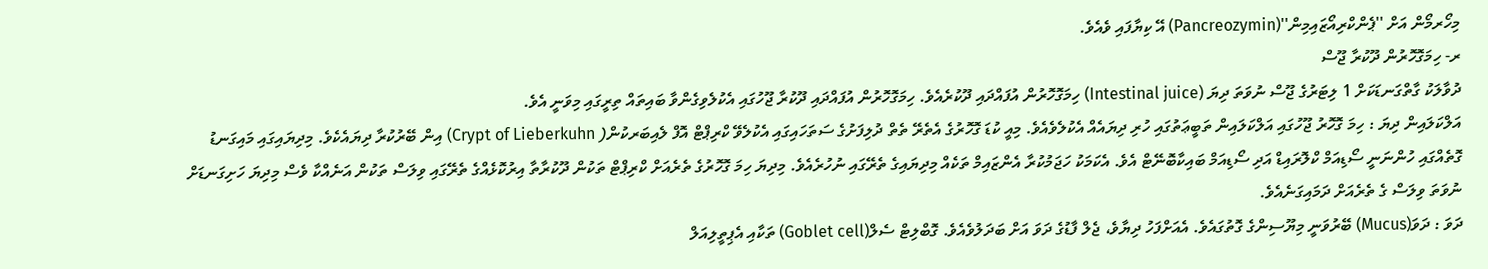މިހޯރމޯން އަށް ''ޕެންކްރިއޯޒައިމިން''(Pancreozymin) އޭ ކިޔާފައި ވެއެވެ.
ރ- ހިމަގޮހޮރުން ދޫކުރާ ޖޫސް
ދުވާލަކު ގާތްގަނޑަކަށް 1 ލިޓަރުގެ ޖޫސް ނުވަތަ ދިޔަ (Intestinal juice) ހިމަގޮހޮރުން އުފައްދައި ދޫކުރެއެވެ. ހިމަގޮހޮރުން އުފައްދައި ދޫކުރާ ޖޫހުގައި އެކުލެވިގެންވާ ބައިތައް ތިރީގައި މިވަނީ އެވެ.
އަލްކަލައިން ދިޔަ : ހިމަ ގޮހޮރު ޖޫހުގައި އަލްކަލައިން ތަބީޢަތުގައި ހުރި ދިޔައެއް އެކުލެވެއެވެ. މިއީ ކުޑަ ގޮހޮރުގެ އެތެރޭ ތެތް ދުލިފަށުގެ ސަތަހައިގައި އެކުލެވޭ ކްރިޕްޓް އޮފް ލެއިބަރކުން( Crypt of Lieberkuhn) އިން ބޭރުކުރާ ދިޔައެކެވެ. މިދިޔައިގައި މައިގަނޑު ގޮތެއްގައި ހުންނަނީ ސޯޑިއަމް ކްލޮރައިޑް އަދި ސޯޑިއަމް ބައިކާބޮނޭޓް އެވެ. އެކަމަކު ހަޖަމުކުރާ އެންޒައިމް ތަކެއް މިދިޔައިގެ ތެރޭގައި ނުހުރެއެވެ. މިދިޔަ ހިމަ ގޮހޮރުގެ ތެރެއަށް ކްރިޕްޓް ތަކުން ދޫކުރާތާ އިރުކޮޅެއްގެ ތެރޭގައި ވިލަސް ތަކުން އަނެއްކާ ވެސް މިދިޔަ ހަށިގަނޑަށް ނުވަތަ ވިލަސް ގެ ތެރެއަށް ދަމައިގަނެއެވެ.
ދަވަ : ދަވަ(Mucus) ބޭރުވަނީ މިޔޫސިންގެ ގޮތުގައެވެ. އެއަށްފަހު ދިޔާވެ، ޖެލް ފާޑުގެ ދަވަ އަށް ބަދަލުވެއެވެ. ގޮބްލިޓް ސެލް(Goblet cell) ތަކާއި އެޕިތީލިއަލް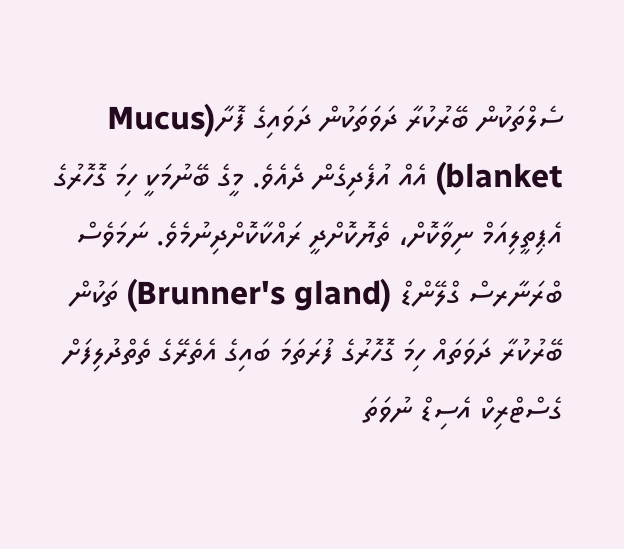ސެލްތަކުން ބޭރުކުރާ ދަވަތަކުން ދަވައިގެ ފޮށާ(Mucus blanket) އެއް އުފެދިގެން ދެއެވެ. މީގެ ބޭނުމަކީ ހިމަ ގޮހޮރުގެ އެޕިތީލިއަމް ނިވާކޮށް، ތެޔޮކޮށްދީ ރައްކާކޮށްދިނުމެވެ. ނަމަވެސް ބްރަނާރސް ގްލޭންޑް (Brunner's gland) ތަކުން ބޭރުކުރާ ދަވަތައް ހިމަ ގޮހޮރުގެ ފުރަތަމަ ބައިގެ އެތެރޭގެ ތެތްދުލިފަށް ގެސްޓްރިކް އެސިޑް ނުވަތަ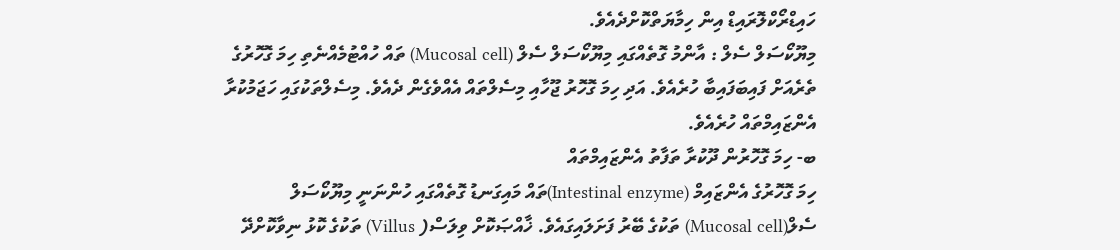ހައިޑްރޯކްލޮރައިޑް އިން ހިމާޔަތްކޮށްދެއެވެ.
މިޔޫކޯސަލް ސެލް : އާންމު ގޮތެއްގައި މިޔޫކޯސަލް ސެލް (Mucosal cell) ތައް ހުއްޓުމެއްނެތި ހިމަ ގޮހޮރުގެ ތެރެއަށް ފައިބަފައިބާ ހުރެއެވެ. އަދި ހިމަ ގޮހޮރު ޖޫހާއި މިސެލްތައް އެއްވެގެން ދެއެވެ. މިސެލްތަކުގައި ހަޖަމުކުރާ އެންޒައިމްތައް ހުރެއެވެ.
ބ- ހިމަ ގޮހޮރުން ދޫކުރާ ތަފާތު އެންޒައިމްތައް
ހިމަ ގޮހޮރުގެ އެންޒައިމް (Intestinal enzyme)ތައް މައިގަނޑު ގޮތެއްގައި ހުންނަނީ މިޔޫކޯސަލް ސެލް(Mucosal cell) ތަކުގެ ބޭރު ފަށަލައިގައެވެ. ޚާއްޞަކޮށް ވިލަސް( Villus) ތަކުގެ ކޮޅު ނިވާކޮށްދޭ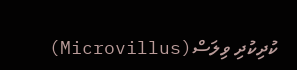ކުދިކުދި ވިލަސް(Microvillus)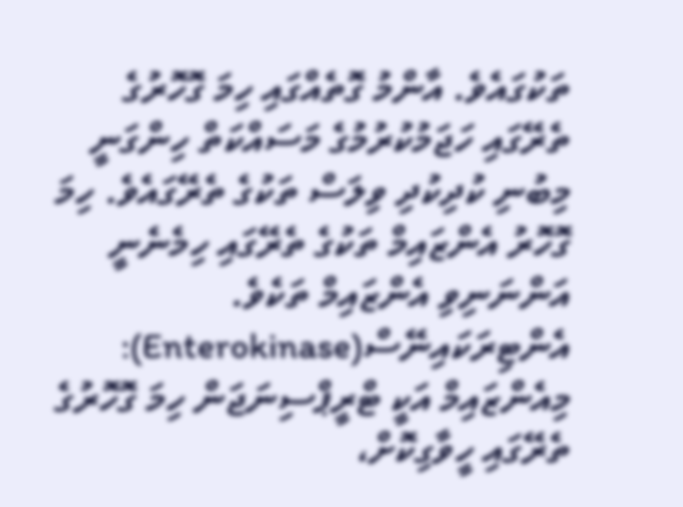ތަކުގައެވެ. އާންމު ގޮތެއްގައި ހިމަ ގޮހޮރުގެ ތެރޭގައި ހަޖަމުކުރުމުގެ މަސައްކަތް ހިންގަނީ މިބުނި ކުދިކުދި ވިލަސް ތަކުގެ ތެރޭގައެވެ. ހިމަ ގޮހޮރު އެންޒައިމް ތަކުގެ ތެރޭގައި ހިމެނެނީ އަންނަނިވި އެންޒައިމް ތަކެވެ.
އެންޓިރަކައިނޭސް(Enterokinase): މިއެންޒައިމް އަކީ ޓްރީޕްސިނަޖަން ހިމަ ގޮހޮރުގެ ތެރޭގައި ހީވާގިކޮށް،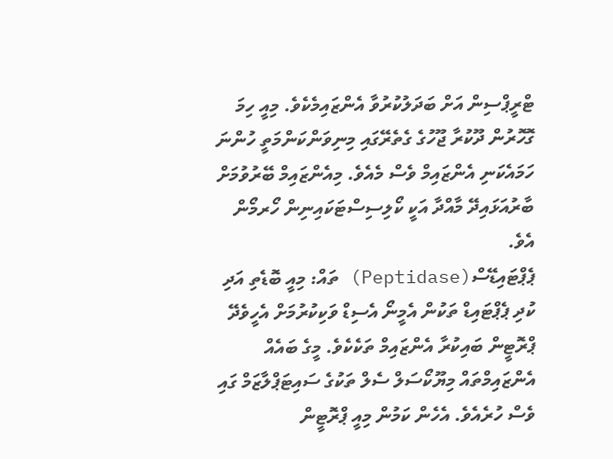ޓްރީޕްސިން އަށް ބަދަލުކުރުވާ އެންޒައިމެކެވެ. މިއީ ހިމަ ގޮހޮރުން ދޫކުރާ ޖޫހުގެ ގެތެރޭގައި މިނިވަންކަންމަތީ ހުންނަ ހަމައެކަނި އެންޒައިމް ވެސް މެއެވެ. މިއެންޒައިމް ބޭރުވުމަށް ބާރުއަޅައިދޭ މާއްދާ އަކީ ކޯލިސިސްޓަކައިނިން ހޯރމޯން އެވެ.
ޕެޕްޓައިޑޭސް(Peptidase) ތައް: މިއީ ބޮޑެތި އަދި ކުދި ޕެޕްޓައިޑް ތަކުން އެމީނޯ އެސިޑް ވަކިކުރުމަށް އެހީވެދޭ ޕްރޮޓީން ބައިކުރާ އެންޒައިމް ތަކެކެވެ. މީގެ ބައެއް އެންޒައިމްތައް މިޔޫކޯސަލް ސެލް ތަކުގެ ސައިޓަޕްލާޒަމް ގައި ވެސް ހުރެއެވެ. އެހެން ކަމުން މިއީ ޕްރޮޓީން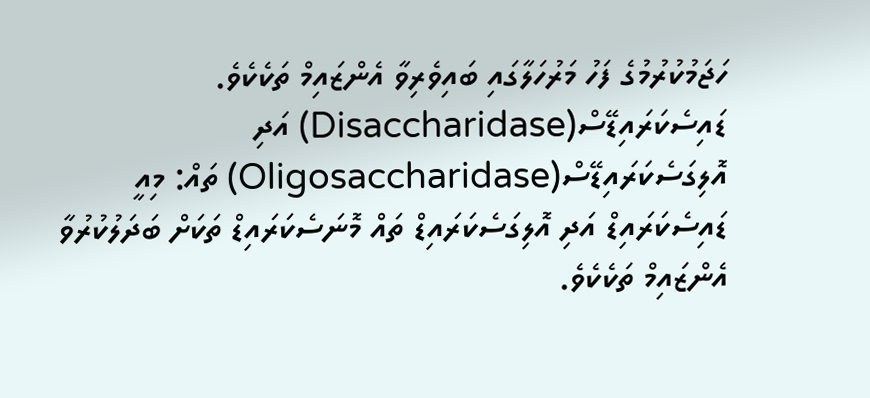ހަޖަމުކުރުމުގެ ފަހު މަރުހަލާގައި ބައިވެރިވާ އެންޒައިމް ތަކެކެވެ.
ޑައިސެކަރައިޑޭސް(Disaccharidase) އަދި އޮލިގަސެކަރައިޑޭސް(Oligosaccharidase) ތައް: މިއީ ޑައިސެކަރައިޑް އަދި އޮލިގަސެކަރައިޑް ތައް މޮނަސެކަރައިޑް ތަކަށް ބަދަލުކުރުވާ އެންޒައިމް ތަކެކެވެ.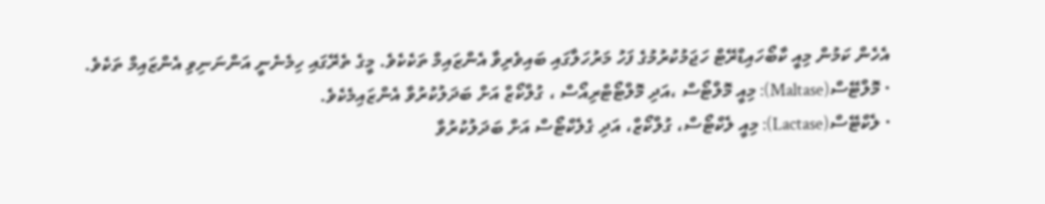އެހެން ކަމުން މިއީ ކާބޯހައިޑްރޭޓް ހަޖަމުކުރުމުގެ ފަހު މަރުހަލާގައި ބައިވެރިވާ އެންޒައިމް ތަކެކެވެ. މީގެ ތެރޭގައި ހިމެނެނީ އަންނަނިވި އެންޒައިމް ތަކެވެ.
· މޮލްޓޭސް(Maltase): މިއީ މޮލްޓޯސް ،އަދި މޮލްޓޯޓްރިއޯސް ، ގުލްކޯޒް އަށް ބަދަލުކުރުވާ އެންޒައިމެކެވެ.
· ލެކްޓޭސް(Lactase): މިއީ ލެކްޓޯސް، ގުލްކޯޒް، އަދި ގެލެކްޓޯސް އަށް ބަދަލުކުރުވާ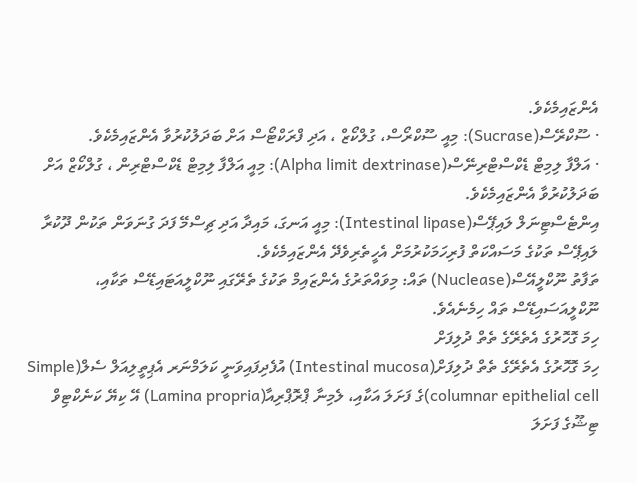އެންޒައިމެކެވެ.
· ސޫކްރޭސް(Sucrase): މިއީ ސޫކްރޯސް، ގުލްކޯޒް ، އަދި ފްރަކްޓޯސް އަށް ބަދަލުކުރުވާ އެންޒައިމެކެވެ.
· އަލްފާ ލިމިޓް ޑެކްސްޓްރިނޭސް(Alpha limit dextrinase): މިއީ އަލްފާ ލިމިޓް ޑެކްސްޓްރިން ، ގުލްކޯޒް އަށް ބަދަލުކުރުވާ އެންޒައިމެކެވެ.
އިންޓެސްޓިނަލް ލައިޕޭސް(Intestinal lipase): މިއީ އަނގަ، މައިދާ އަދި ޗިސްމޭ ފަދަ ގުނަވަން ތަކުން ދޫކުރާ ލައިޕޭސް ތަކުގެ މަސައްކަތް ފުރިހަމަކުރުމަށް އެހީތެރިވެދޭ އެންޒައިމެކެވެ.
ތަފާތު ނޫކްލީއޭސް(Nuclease) ތައް: މިވައްތަރުގެ އެންޒައިމް ތަކުގެ ތެރޭގައި ނޫކްލީއަޓައިޑޭސް ތަކާއި، ނޫކްލީއަސައިޑޭސް ތައް ހިމެނެއެވެ.
ހިމަ ގޮހޮރުގެ އެތެރޭގެ ތެތް ދުލިފަށް
ހިމަ ގޮހޮރުގެ އެތެރޭގެ ތެތް ދުލިފަށް(Intestinal mucosa) އުފެދިފައިވަނީ ކަލަމްނަރ އެޕިތީލިއަލް ސެލް(Simple columnar epithelial cell)ގެ ފަށަލަ އަކާއި، ލެމިނާ ޕްރޮޕްރިއާ(Lamina propria) އޭ ކިޔޭ ކަނެކްޓިވް ޓިޝޫގެ ފަށަލަ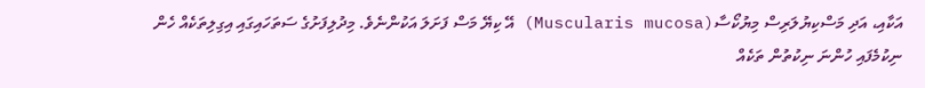އަކާއި، އަދި މަސްކިޔުލަރިސް މިޔުކޯސާ(Muscularis mucosa) އޭ ކިޔޭ މަސް ފަށަލަ އަކުންނެވެ. މިދުލިފަށުގެ ސަތަހައިގައި އިގިލިތަކެއް ހެން ނިކުމެފައި ހުންނަ ނިކުތުން ތަކެއް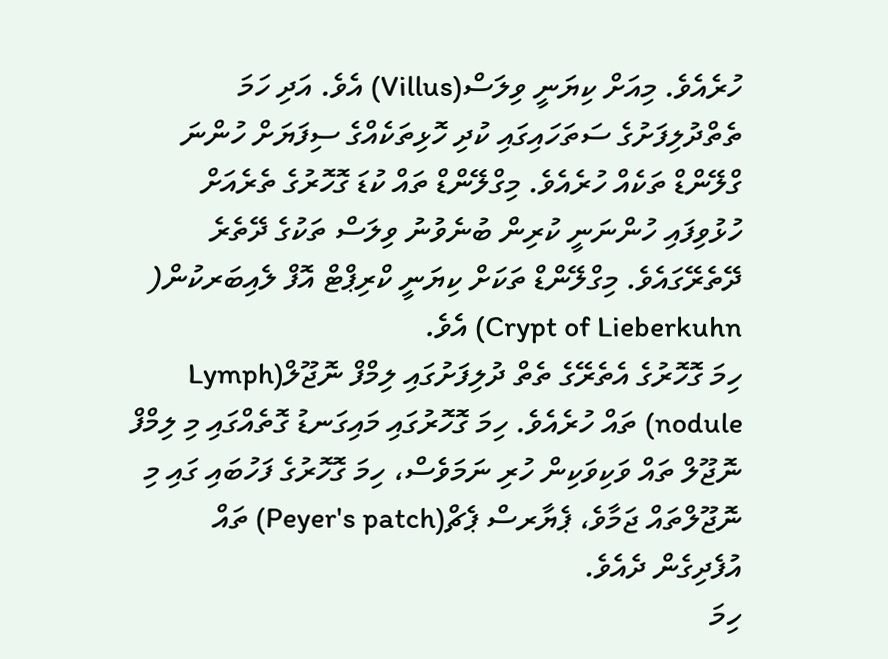ހުރެއެވެ. މިއަށް ކިޔަނީ ވިލަސް(Villus) އެވެ. އަދި ހަމަ ތެތްދުލިފަށުގެ ސަތަހައިގައި ކުދި ހޮޅިތަކެއްގެ ސިފަޔަށް ހުންނަ ގްލޭންޑް ތަކެއް ހުރެއެވެ. މިގްލޭންޑް ތައް ކުޑަ ގޮހޮރުގެ ތެރެއަށް ހުޅުވިފައި ހުންނަނީ ކުރިން ބުނެވުނު ވިލަސް ތަކުގެ ދޭތެރެ ދޭތެރޭގައެވެ. މިގްލޭންޑް ތަކަށް ކިޔަނީ ކްރިޕްޓް އޮފް ލެއިބަރކުން( Crypt of Lieberkuhn) އެވެ.
ހިމަ ގޮހޮރުގެ އެތެރޭގެ ތެތް ދުލިފަށުގައި ލިމްފް ނޮޖޫލް(Lymph nodule) ތައް ހުރެއެވެ. ހިމަ ގޮހޮރުގައި މައިގަނޑު ގޮތެއްގައި މި ލިމްފް ނޮޖޫލް ތައް ވަކިވަކިން ހުރި ނަމަވެސް، ހިމަ ގޮހޮރުގެ ފަހުބައި ގައި މި ނޮޖޫލްތައް ޖަމާވެ، ޕެޔާރސް ޕެޗް(Peyer's patch) ތައް އުފެދިގެން ދެއެވެ.
ހިމަ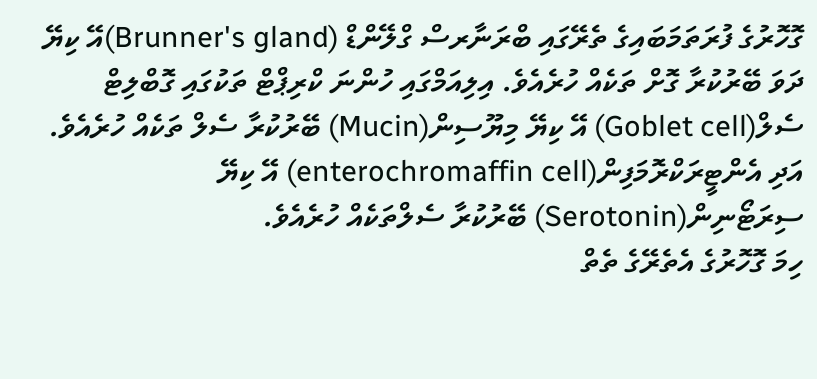ގޮހޮރުގެ ފުރަތަމަބައިގެ ތެރޭގައި ބްރަނާރސް ގްލޭންޑް (Brunner's gland)އޭ ކިޔޭ ދަވަ ބޭރުކުރާ ގޮށް ތަކެއް ހުރެއެވެ. އިލިއަމްގައި ހުންނަ ކްރިޕްޓް ތަކުގައި ގޮބްލިޓް ސެލް(Goblet cell) އޭ ކިޔޭ މިޔޫސިން(Mucin) ބޭރުކުރާ ސެލް ތަކެއް ހުރެއެވެ. އަދި އެންޓީރަކްރޮމަފިން(enterochromaffin cell) އޭ ކިޔޭ ސިރަޓޯނިން(Serotonin) ބޭރުކުރާ ސެލްތަކެއް ހުރެއެވެ.
ހިމަ ގޮހޮރުގެ އެތެރޭގެ ތެތް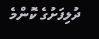ދުލިފަށުގެ ކޮންމެ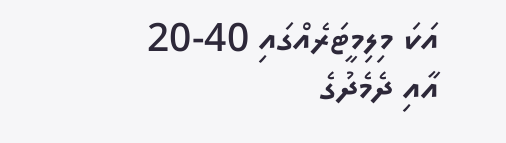އަކަ މިލިމީޓަރެއްގައި 40-20 އާއި ދެމެދުގެ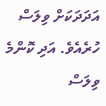އަދަދަކަށް ވިލަސް ހުރެއެވެ. އަދި ކޮންމެ ވިލަސް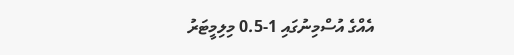އެއްގެ އުސްމިނުގައި 1-0.5 މިލިމީޓަރު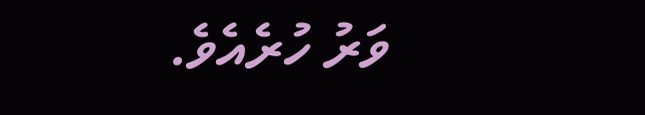ވަރު ހުރެއެވެ.